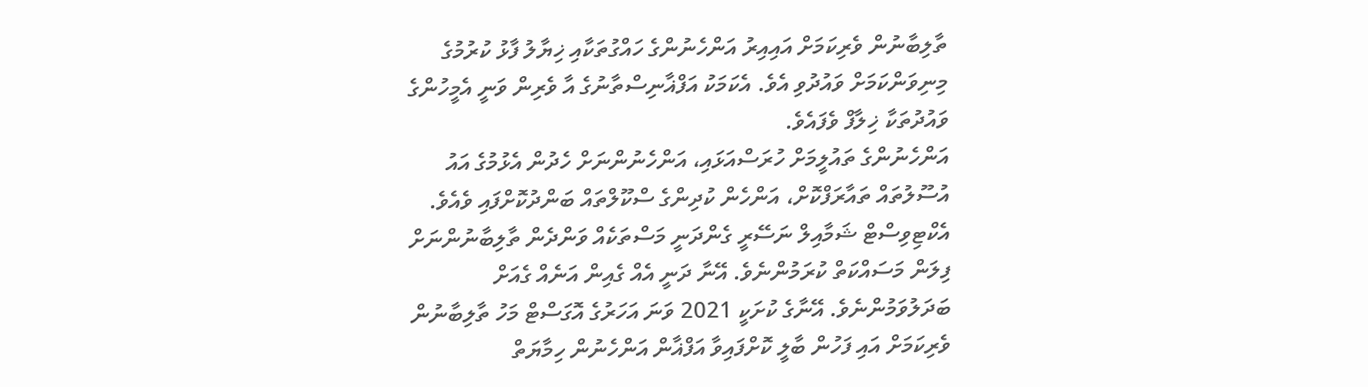ތާލިބާނުން ވެރިކަމަށް އައިއިރު އަންހެނުންގެ ހައްގުތަކާއި ޚިޔާލު ފާޅު ކުރުމުގެ މިނިވަންކަމަށް ވައުދުވި އެވެ. އެކަމަކު އަފްޣާނިސްތާނުގެ އާ ވެރިން ވަނީ އެމީހުންގެ ވައުދުތަކާ ޚިލާފް ވެފައެވެ.
އަންހެނުންގެ ތައުލީމަށް ހުރަސްއަޅައި، އަންހެނުންނަށް ހެދުން އެޅުމުގެ އައު އުސޫލުތައް ތައާރަފްކޮށް، އަންހެން ކުދިންގެ ސްކޫލްތައް ބަންދުކޮށްފައި ވެއެވެ.
އެކްޓިވިސްޓް ޝަމާއިލް ނަސޭރީ ގެންދަނީ މަސްތަކެއް ވަންދެން ތާލިބާނުންނަށް ފިލަން މަސައްކަތް ކުރަމުންނެވެ. އޭނާ ދަނީ އެއް ގެއިން އަނެއް ގެއަށް ބަދަލުވަމުންނެވެ. އޭނާގެ ކުށަކީ 2021 ވަނަ އަހަރުގެ އޮގަސްޓް މަހު ތާލިބާނުން ވެރިކަމަށް އައި ފަހުން ބާލީ ކޮށްފައިވާ އަފްޣާން އަންހެނުން ހިމާޔަތް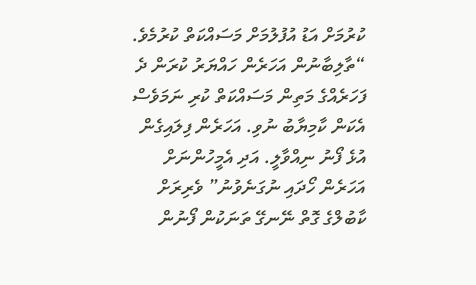ކުރުމަށް އަޑު އުފުލުމަށް މަސައްކަތް ކުރުމެވެ.
“ތާލިބާނުން އަހަރެން ހައްޔަރު ކުރަން ދެ ފަހަރެއްގެ މަތިން މަސައްކަތް ކުރި ނަމަވެސް އެކަން ކާމިޔާބު ނުވި. އަހަރެން ފިލައިގެން އުޅެ ފޯނު ނިއްވާލީ. އަދި އެމީހުންނަށް އަހަރެން ހޯދައި ނުގަނެވުނު” ވެރިރަށް ކާބުލްގެ ގޮތް ނޭނގޭ ތަނަކުން ފޯނުން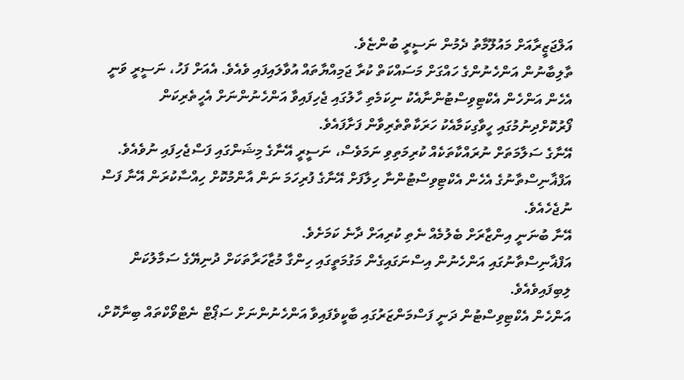އަލްޖަޒީރާއަށް މައުލޫމާތު ދެމުން ނަސީރީ ބުންޏެވެ.
ތާލިބާނުން އަންހެނުންގެ ހައްގަށް މަސައްކަތް ކުރާ ޖަމިއްޔާތައް އުވާލައިފައި ވެއެވެ. އެއަށް ފަހު، ނަސީރީ ވަނީ އެހެން އަންހެން އެކްޓިވިސްޓުންނާއެކު ނިކަމެތި ހާލުގައި ޖެހިފައިވާ އަންހެނުންނަށް އެހީތެރިކަން ފޯރުކޮށްދިނުމުގައި ހީވާގިކަމާއެކު ހަރަކާތްތެރިވާން ފަށާފައެވެ.
އޭނާގެ ސަލާމަތަށް ނުރައްކާތަކެއް ކުރިމަތިވި ނަމަވެސް، ނަސީރީ އޭނާގެ މިޝަންގައި ފަސްޖެހިފައި ނުވެއެވެ. އަފްޣާނިސްތާނުގެ އެހެން އެކްޓިވިސްޓުންނާ ހިލާފަށް އޭނާގެ ފުރިހަމަ ނަން އާންމުކޮށް ހިއްސާކުރަން އޭނާ ފަސް ނުޖެހެއެވެ.
އޭނާ ބުނަނީ އިންޒާރަށް ބެލުމެއް ނެތި ކުރިއަށް ދާނެ ކަމަށެވެ.
އަފްޣާނިސްތާނުގައި އަންހެނުން އިސްނަގައިގެން މަގުމަތީގައި ހިންގާ މުޒާހަރާތަކަށް ދުނިޔޭގެ ސަމާލުކަން ލިބިފައިވެއެވެ.
އަންހެން އެކްޓިވިސްޓުން ދަނީ ފަސްމަންޒަރުގައި ބާކީވެފައިވާ އަންހެނުންނަށް ސަޕޯޓް ނެޓްވޯކްތައް ބިނާކޮށް،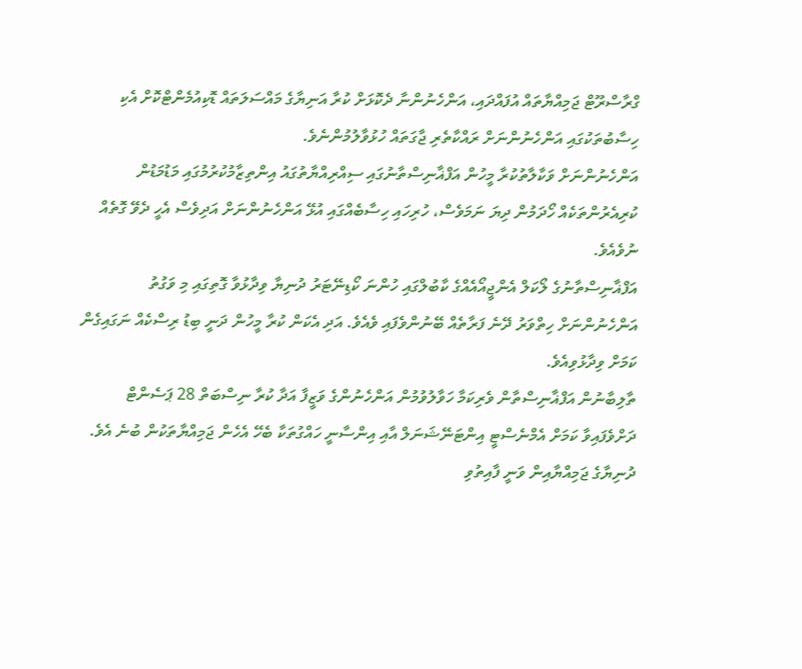ގްރާސްރޫޓް ޖަމިއްޔާތައް އުފައްދައި، އަންހެނުންނާ ދެކޮޅަށް ކުރާ އަނިޔާގެ މައްސަލަތައް ޑޮކިއުމެންޓްކޮށް އެކި ހިސާބުތަކުގައި އަންހެނުންނަށް ރައްކާތެރި ޖާގަތައް ހުޅުވާލުމުންނެވެ.
އަންހެނުންނަށް ވަކާލާތުކުރާ މީހުން އަފްޣާނިސްތާނުގައި ސިއްރިއްޔާތުގައު އިންތިޒާމުކުރުމުގައި މަޑުމަޑުން ކުރިއެރުންތަކެއް ހޯދަމުން ދިޔަ ނަމަވެސް، ހުރިހައި ހިސާބެއްގައި އުޅޭ އަންހެނުންނަށް އަދިވެސް އެހީ ދެވޭ ގޮތެއް ނުވެއެވެ.
އަފްޣާނިސްތާނުގެ ލޯކަލް އެންޖީއޯއެއްގެ ކާބުލްގައި ހުންނަ ކޯޑިނޭޓަރު ދުނިޔާ ވިދާޅުވާ ގޮތިގައި މި ވަގުތު އަންހެނުންނަށް ހިތްވަރު ދޭނެ ފަރާތެއް ބޭނުންވެފައި ވެއެވެ. އަދި އެކަން ކުރާ މީހުން ދަނީ ބިޑު ރިސްކެއް ނަގައިގެން ކަމަށް ވިދާޅުވިއެވެ.
ތާލިބާނުން އަފްޣާނިސްތާން ވެރިކަމާ ހަވާލުވުމުން އަންހެނުންގެ ވަޒީފާ އަދާ ކުރާ ނިސްބަތް 28 ޕަސެންޓް ދަށްވެފައިވާ ކަމަށް އެމްނެސްޓީ އިންޓަނޭޝަނަލް އާއި އިންސާނީ ހައްގުތަކާ ބެހޭ އެހެން ޖަމިއްޔާތަކުން ބުނެ އެވެ.
ދުނިޔާގެ ޖަމިއްޔާއިން ވަނީ ފާއިތުވި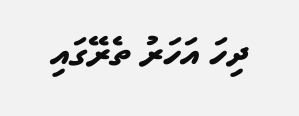ދިހަ އަހަރު ތެރޭގައި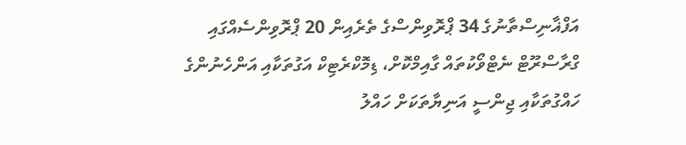އަފްޣާނިސްތާނުގެ 34 ޕްރޮވިންސްގެ ތެރެއިން 20 ޕްރޮވިންސެއްގައި ގްރާސްރޫޓް ނެޓްވޯކުތައް ގާއިމްކޮށް، ޑިމޮކްރެޓިކް އަގުތަކާއި އަންހެނުންގެ ހައްގުތަކާއި ޖިންސީ އަނިޔާތަކަށް ހައްލު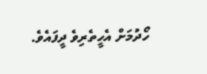ހޯދުމަށް އެހީތެރިވެ ދީފައެވެ.